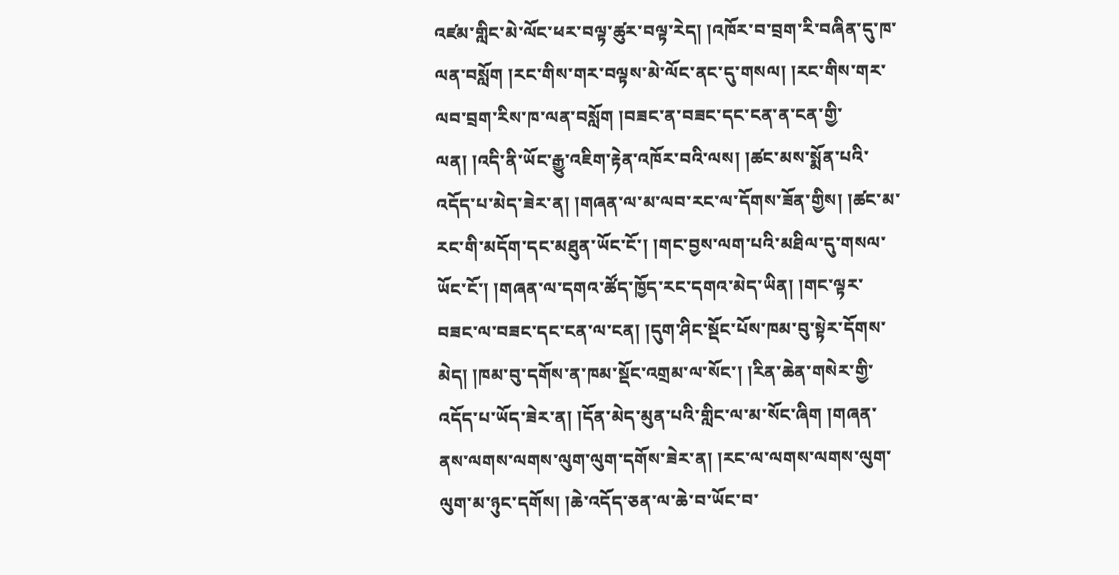འཛམ་གླིང་མེ་ལོང་ཕར་བལྟ་ཚུར་བལྟ་རེད། །འཁོར་བ་བྲག་རི་བཞིན་དུ་ཁ་ལན་བསློག །རང་གིས་གར་བལྟས་མེ་ལོང་ནང་དུ་གསལ། །རང་གིས་གར་ལབ་བྲག་རིས་ཁ་ལན་བསློག །བཟང་ན་བཟང་དང་ངན་ན་ངན་གྱི་ལན། །འདི་ནི་ཡོང་རྒྱུ་འཇིག་རྟེན་འཁོར་བའི་ལས། །ཚང་མས་སྨོན་པའི་འདོད་པ་མེད་ཟེར་ན། །གཞན་ལ་མ་ལབ་རང་ལ་དོགས་ཟོན་གྱིས། །ཚང་མ་རང་གི་མདོག་དང་མཐུན་ཡོང་ངོ་། །གང་བྱས་ལག་པའི་མཐིལ་དུ་གསལ་ཡོང་ངོ་། །གཞན་ལ་དགའ་ཚོད་ཁྱོད་རང་དགའ་མེད་ཡིན། །གང་ལྟར་བཟང་ལ་བཟང་དང་ངན་ལ་ངན། །དུག་ཤིང་སྡོང་པོས་ཁམ་བུ་སྟེར་དོགས་མེད། །ཁམ་བུ་དགོས་ན་ཁམ་སྡོང་འགྲམ་ལ་སོང་། །རིན་ཆེན་གསེར་གྱི་འདོད་པ་ཡོད་ཟེར་ན། །དོན་མེད་མུན་པའི་གླིང་ལ་མ་སོང་ཞིག །གཞན་ནས་ལགས་ལགས་ལུག་ལུག་དགོས་ཟེར་ན། །རང་ལ་ལགས་ལགས་ལུག་ལུག་མ་ཉུང་དགོས། །ཆེ་འདོད་ཅན་ལ་ཆེ་བ་ཡོང་བ་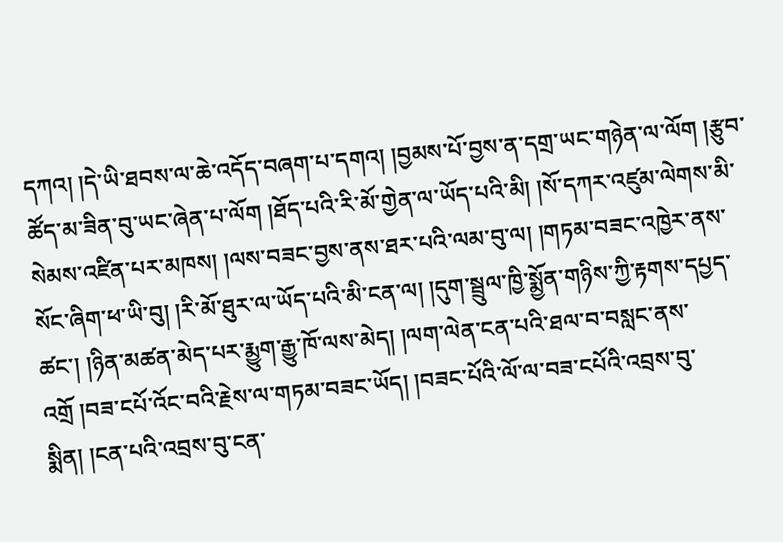དཀའ། །དེ་ཡི་ཐབས་ལ་ཆེ་འདོད་བཞག་པ་དགའ། །བྱམས་པོ་བྱས་ན་དགྲ་ཡང་གཉེན་ལ་ལོག །རྩུབ་ཚོད་མ་ཟིན་བུ་ཡང་ཞེན་པ་ལོག །ཐོད་པའི་རི་མོ་གྱེན་ལ་ཡོད་པའི་མི། །སོ་དཀར་འཛུམ་ལེགས་མི་སེམས་འཛིན་པར་མཁས། །ལས་བཟང་བྱས་ནས་ཐར་པའི་ལམ་བུ་ལ། །གཏམ་བཟང་འཁྱེར་ནས་སོང་ཞིག་ཕ་ཡི་བུ། །རི་མོ་ཐུར་ལ་ཡོད་པའི་མི་ངན་ལ། །དུག་སྦྲུལ་ཁྱི་སྨྱོན་གཉིས་ཀྱི་རྟགས་དཔྱད་ཚང་། །ཉིན་མཚན་མེད་པར་རྨྱུག་རྒྱུ་ཁོ་ལས་མེད། །ལག་ལེན་ངན་པའི་ཐལ་བ་བསླང་ནས་འགྲོ །བཟ་ངཔོ་འོང་བའི་རྗེས་ལ་གཏམ་བཟང་ཡོད། །བཟང་པོའི་ལོ་ལ་བཟ་ངཔོའི་འབྲས་བུ་སྨིན། །ངན་པའི་འབྲས་བུ་ངན་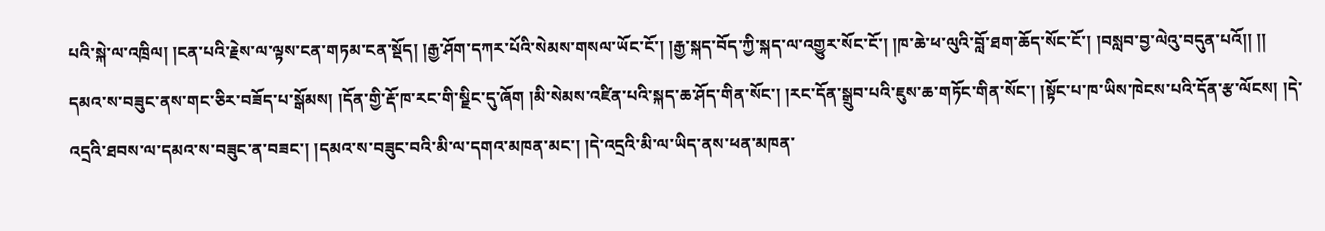པའི་སྐེ་ལ་འཁྲིལ། །ངན་པའི་རྗེས་ལ་ལྟས་ངན་གཏམ་ངན་སྡོད། །རྒྱ་ཤོག་དཀར་པོའི་སེམས་གསལ་ཡོང་ངོ་། །རྒྱ་སྐད་བོད་ཀྱི་སྐད་ལ་འགྱུར་སོང་ངོ་། །ཁ་ཆེ་ཕ་ལུའི་བློ་ཐག་ཆོད་སོང་ངོ་། །བསླབ་བྱ་ལེའུ་བདུན་པའོ།། །།         དམའ་ས་བཟུང་ནས་གང་ཅིར་བཟོད་པ་སྒོམས། །དོན་གྱི་རྡོ་ཁ་རང་གི་སྗིང་དུ་ཞོག །མི་སེམས་འཛིན་པའི་སྐད་ཆ་ཤོད་གིན་སོང་། །རང་དོན་སྒྲུབ་པའི་ཇུས་ཆ་གཏོང་གིན་སོང་། །སྟོང་པ་ཁ་ཡིས་ཁེངས་པའི་དོན་རྩ་ལོངས། །དེ་འདྲའི་ཐབས་ལ་དམའ་ས་བཟུང་ན་བཟང་། །དམའ་ས་བཟུང་བའི་མི་ལ་དགའ་མཁན་མང་། །དེ་འདྲའི་མི་ལ་ཡིད་ནས་ཕན་མཁན་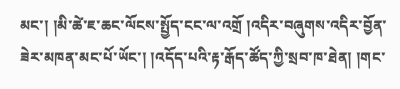མང་། །མི་ཚེ་ཇ་ཆང་ལོངས་སྤྱོད་ངང་ལ་འགྲོ །འདིར་བཞུགས་འདིར་བྱོན་ཟེར་མཁན་མང་པོ་ཡོང་། །འདོད་པའི་རྟ་རྒོད་ཚོད་ཀྱི་སྲབ་ཁ་ཐེན། །གང་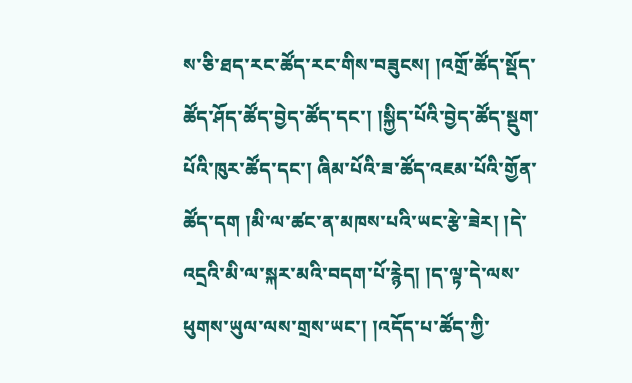ས་ཅི་ཐད་རང་ཚོད་རང་གིས་བཟུངས། །འགྲོ་ཚོད་སྡོད་ཚོད་ཤོད་ཚོད་བྱེད་ཚོད་དང་། །སྐྱིད་པོའི་བྱེད་ཚོད་སྡུག་པོའི་ཁུར་ཚོད་དང་། ཞིམ་པོའི་ཟ་ཚོད་འཇམ་པོའི་གྱོན་ཚོད་དག །མི་ལ་ཚང་ན་མཁས་པའི་ཡང་རྩེ་ཟེར། །དེ་འདྲའི་མི་ལ་སྐར་མའི་བདག་པོ་རྙེད། །ད་ལྟ་དེ་ལས་ཕུགས་ཡུལ་ལས་གྲས་ཡང་། །འདོད་པ་ཚོད་ཀྱི་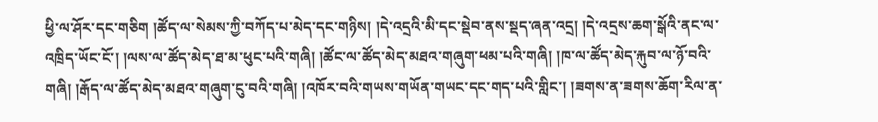ཕྱི་ལ་ཤོར་དང་གཅིག །ཚོད་ལ་སེམས་ཀྱི་བཀོད་པ་མེད་དང་གཉིས། །དེ་འདྲའི་མི་དང་སྡེབ་ནས་སྡད་ཞན་འདྲ། །དེ་འདྲས་ཆག་སྒོའི་ནང་ལ་འཁྲིད་ཡོང་ངོ་། །ལས་ལ་ཚོད་མེད་ཐ་མ་ཕུང་པའི་གཞི། །ཚོང་ལ་ཚོད་མེད་མཐའ་གཞུག་ཕམ་པའི་གཞི། །ཁ་ལ་ཚོད་མེད་རྐུབ་ལ་ཉོ་བའི་གཞི། །རྒོད་ལ་ཚོད་མེད་མཐའ་གཞུག་ངུ་བའི་གཞི། །འཁོར་བའི་གཡས་གཡོན་གཡང་དང་གད་པའི་གླིང་། །ཟགས་ན་ཟགས་ཆོག་རིལ་ན་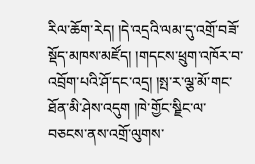རིལ་ཆོག་རེད། །དེ་འདྲའི་ལམ་དུ་འགྲོ་བཟོ་སྡོད་མཁས་མཛོད། །གདངས་ཕྲུག་འཁོར་བ་འབྲོག་པའི་ཤོ་དང་འདྲ། །སྤ་ར་ལྕ་མོ་གང་ཐོན་མི་ཤེས་འདུག །ཁེ་གྱོང་སྗིང་ལ་བཅངས་ནས་འགྲོ་ལུགས་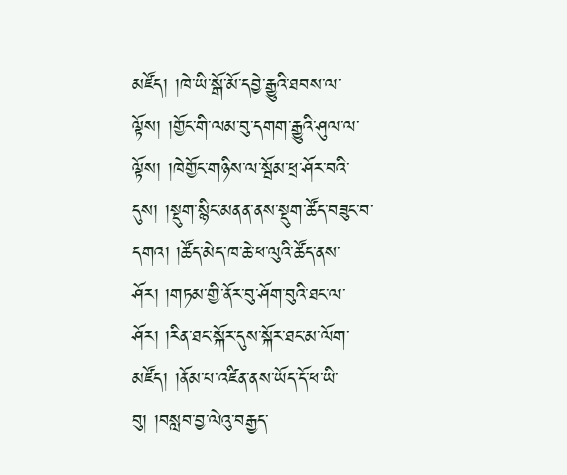མཛོད། །ཁེ་ཡི་སྒོ་མོ་དབྱེ་རྒྱུའི་ཐབས་ལ་ལྟོས། །གྱོང་གི་ལམ་བུ་དགག་རྒྱུའི་ཤུལ་ལ་ལྟོས། །ཁེགྱོང་གཉིས་ལ་སྦོམ་ཕྲ་ཤོར་བའི་དུས། །སྡུག་སྙིང་མནན་ནས་སྡུག་ཚོད་བཟུང་བ་དགའ། །ཚོད་མེད་ཁ་ཆེ་ཕ་ལུའི་ཚོད་ནས་ཤོར། །གཏམ་གྱི་ནོར་བུ་ཤོག་བུའི་ཐང་ལ་ཤོར། །རིན་ཐང་སྐོར་དུས་སྐོར་ཐང་མ་ལོག་མཛོད། །ནོམ་པ་འཛིན་ནས་ཡོད་དོ་ཕ་ཡི་བུ། །བསླབ་བྱ་ལེའུ་བརྒྱད་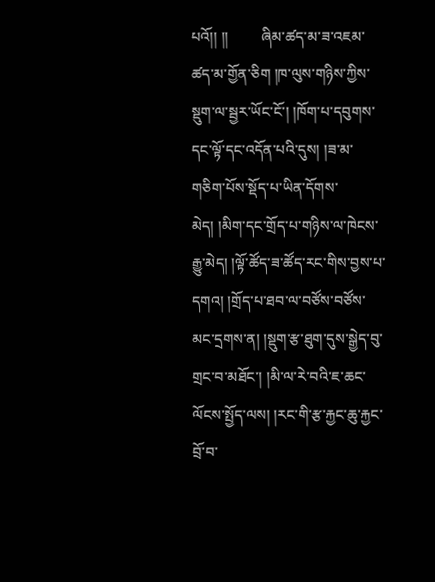པའོ།། །།         ཞིམ་ཚད་མ་ཟ་འཇམ་ཚད་མ་གྱོན་ཅིག །ཁ་ལུས་གཉིས་ཀྱིས་སྡུག་ལ་སྦྱར་ཡོང་ངོ་། །ཁོག་པ་དབུགས་དང་ལྟོ་དང་འདོན་པའི་དུས། །ཟ་མ་གཅིག་པོས་སྡོད་པ་ཡིན་དོགས་མེད། །མིག་དང་གྲོད་པ་གཉིས་ལ་ཁེངས་རྒྱུ་མེད། །ལྟོ་ཚོད་ཟ་ཚོད་རང་གིས་བྱས་པ་དགའ། །གྲོད་པ་ཐབ་ལ་བཙོས་བཙོས་མང་དྲགས་ན། །སྡུག་རྩ་ཐུག་དུས་སྒྱེད་བུ་གྲང་བ་མཐོང་། །མི་ལ་རེ་བའི་ཇ་ཆང་ལོངས་སྤྱོད་ལས། །རང་གི་རྩ་རྐྱང་ཆུ་རྐྱང་བྲོ་བ་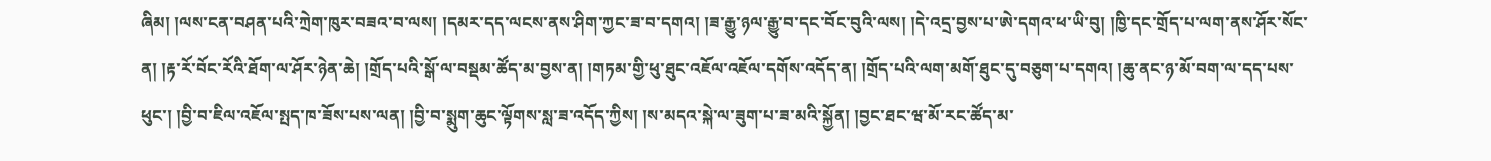ཞིམ། །ལས་ངན་བཤན་པའི་ཀྲེག་ཁུར་བཟའ་བ་ལས། །དམར་དད་ལངས་ནས་ཤིག་ཀྱང་ཟ་བ་དགའ། །ཟ་རྒྱུ་ཉལ་རྒྱུ་བ་དང་བོང་བུའི་ལས། །དེ་འདྲ་བྱས་པ་ཨེ་དགའ་ཕ་ཡི་བུ། །ཁྱི་དང་གྲོད་པ་ལག་ནས་ཤོར་སོང་ན། །རྟ་རོ་བོང་རོའི་ཐོག་ལ་ཤོར་ཉེན་ཆེ། །གྲོད་པའི་སྒོ་ལ་བསྡམ་ཚོད་མ་བྱས་ན། །གཏམ་གྱི་ཕུ་ཐུང་འཇོལ་འཇོལ་དགོས་འདོད་ན། །གྲོད་པའི་ལག་མགོ་ཐུང་དུ་བཅུག་པ་དགའ། །ཆུ་ནང་ཉ་མོ་བག་ལ་དད་པས་ཕུང་། །བྱི་བ་ཇིལ་འཇོལ་སྤད་ཁ་ཟོས་པས་ལན། །བྱི་བ་སྨུག་ཆུང་ལྟོགས་སླ་ཟ་འདོད་ཀྱིས། །ས་མདའ་སྐེ་ལ་ཟུག་པ་ཟ་མའི་སྐྱོན། །བྱང་ཐང་ཝ་མོ་རང་ཚོད་མ་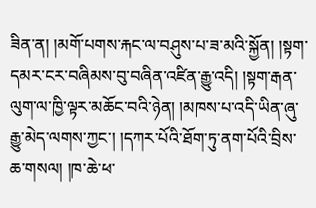ཟིན་ན། །མགོ་པགས་རྐང་ལ་བཤུས་པ་ཟ་མའི་སྐྱོན། །སྟག་དམར་ངར་བཞིམས་བུ་བཞིན་འཛིན་རྒྱུ་འདི། །སྟག་རྒན་ལུག་ལ་ཁྱི་ལྟར་མཆོང་བའི་ཉེན། །མཁས་པ་འདི་ཡིན་ཞུ་རྒྱུ་མེད་ལགས་ཀྱང་། །དཀར་པོའི་ཐོག་ཏུ་ནག་པོའི་བྲིས་ཆ་གསལ། །ཁ་ཆེ་ཕ་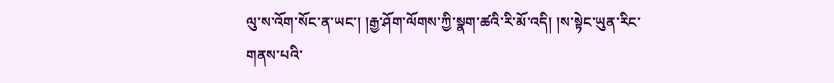ལུ་ས་འོག་སོང་ན་ཡང་། །རྒྱ་ཤོག་ལོགས་ཀྱི་སྣག་ཚའི་རི་མོ་འདི། །ས་སྟེང་ཡུན་རིང་གནས་པའི་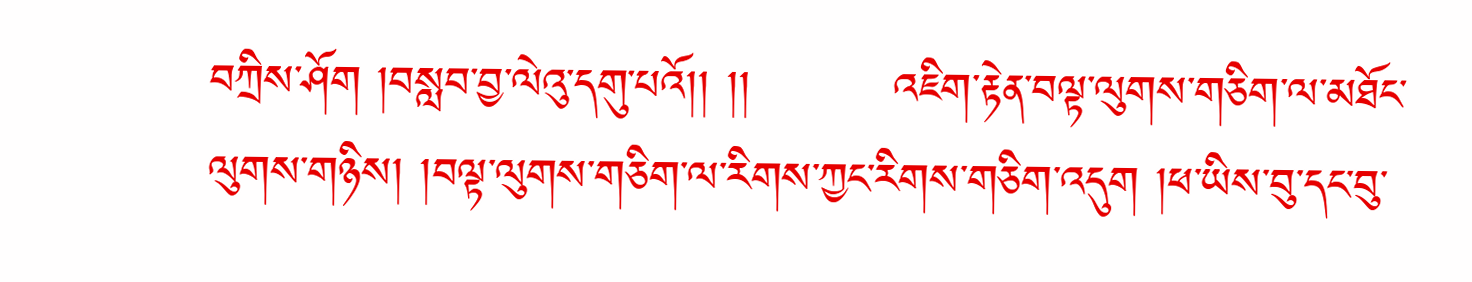བཀྲིས་ཤོག །བསླབ་བྱ་ལེའུ་དགུ་པའོ།། །།         འཇིག་རྟེན་བལྟ་ལུགས་གཅིག་ལ་མཐོང་ལུགས་གཉིས། །བལྟ་ལུགས་གཅིག་ལ་རིགས་ཀྱང་རིགས་གཅིག་འདུག །ཕ་ཡིས་བུ་དང་བུ་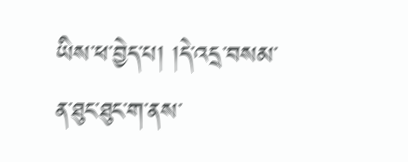ཡིས་ཕ་བྱེད་པ། །དེ་འདྲ་བསམ་ན་ཐུང་ཐུང་ག་ནས་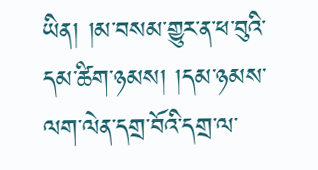ཡིན། །མ་བསམ་གྱུར་ན་ཕ་བུའི་དམ་ཚིག་ཉམས། །དམ་ཉམས་ལག་ལེན་དགྲ་བོའི་དགྲ་ལ་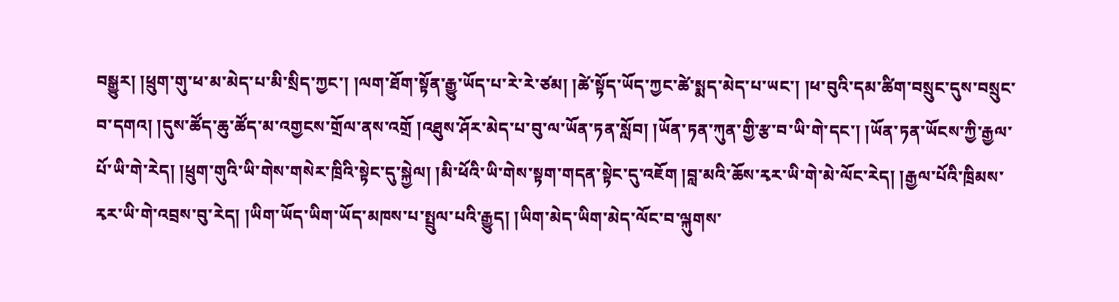བསྒྱུར། །ཕྲུག་གུ་ཕ་མ་མེད་པ་མི་སྲིད་ཀྱང་། །ལག་ཐོག་སྟོན་རྒྱུ་ཡོད་པ་རེ་རེ་ཙམ། །ཚེ་སྟོད་ཡོད་ཀྱང་ཚེ་སྨད་མེད་པ་ཡང་། །ཕ་བུའི་དམ་ཚིག་བསྲུང་དུས་བསྲུང་བ་དགའ། །དུས་ཚོད་ཆུ་ཚོད་མ་འགྱངས་གྲོལ་ནས་འགྲོ །འཐུས་ཤོར་མེད་པ་བུ་ལ་ཡོན་ཏན་སློབ། །ཡོན་ཏན་ཀུན་གྱི་རྩ་བ་ཡི་གེ་དང་། །ཡོན་ཏན་ཡོངས་ཀྱི་རྒྱལ་པོ་ཡི་གེ་རེད། །ཕྲུག་གུའི་ཡི་གེས་གསེར་ཁྲིའི་སྟེང་དུ་སྐྱེལ། །མི་ཕོའི་ཡི་གེས་སྟག་གདན་སྟེང་དུ་འཇོག །བླ་མའི་ཆོས་རྭར་ཡི་གེ་མེ་ལོང་རེད། །རྒྱལ་པོའི་ཁྲིམས་རྭར་ཡི་གེ་འབྲས་བུ་རེད། །ཡིག་ཡོད་ཡིག་ཡོད་མཁས་པ་སྤྲུལ་པའི་རྒྱུད། །ཡིག་མེད་ཡིག་མེད་ལོང་བ་ལྐུགས་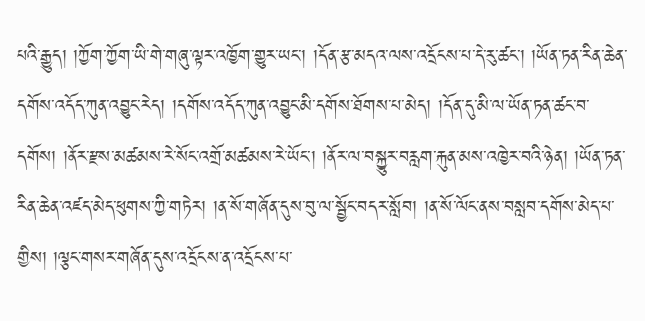པའི་རྒྱུད། །ཀྱོག་ཀྱོག་ཡི་གེ་གཞུ་ལྟར་འཁྱོག་གྱུར་ཡང་། །དོན་རྩ་མདའ་ལས་འདྲོངས་པ་དེ་རུ་ཚང་། །ཡོན་ཏན་རིན་ཆེན་དགོས་འདོད་ཀུན་འབྱུང་རེད། །དགོས་འདོད་ཀུན་འབྱུང་མི་དགོས་ཐོགས་པ་མེད། །དོན་དུ་མི་ལ་ཡོན་ཏན་ཚང་བ་དགོས། །ནོར་རྫས་མཚམས་རེ་སོང་འགྲོ་མཚམས་རེ་ཡོང་། །ནོར་ལ་བསྐྱུར་བརླག་རྐུན་མས་འཁྱེར་བའི་ཉེན། །ཡོན་ཏན་རིན་ཆེན་འཛད་མེད་ཕུགས་ཀྱི་གཏེར། །ན་སོ་གཞོན་དུས་བུ་ལ་སྦྱོང་བདར་སློབ། །ན་སོ་ལོང་ནས་བསླབ་དགོས་མེད་པ་གྱིས། །ལྕང་གསར་གཞོན་དུས་འདྲོངས་ན་འདྲོངས་པ་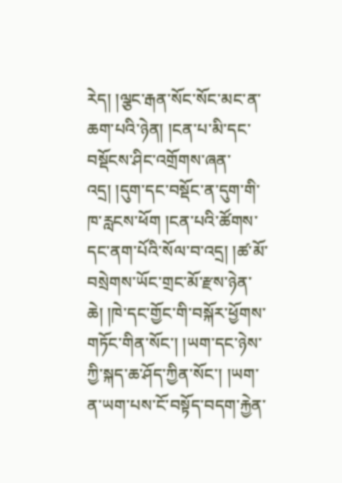རེད། །ལྕང་རྒན་སོང་སོང་མང་ན་ཆག་པའི་ཉེན། །ངན་པ་མི་དང་བསྡོངས་ཤིང་འགྲོགས་ཞན་འདྲ། །དུག་དང་བསྡོང་ན་དུག་གི་ཁ་རླངས་ཕོག །ངན་པའི་ཚོགས་དང་ནག་པོའི་སོལ་བ་འདྲ། །ཚ་མོ་བསྲེགས་ཡོང་གྲང་མོ་རྫས་ཉེན་ཆེ། །ཁེ་དང་གྱོང་གི་བསྐོར་ཕྱོགས་གཏོང་གིན་སོང་། །ཡག་དང་ཉེས་ཀྱི་སྐད་ཆ་ཤོད་ཀྱིན་སོང་། །ཡག་ན་ཡག་པས་ངོ་བསྟོད་བདག་རྐྱེན་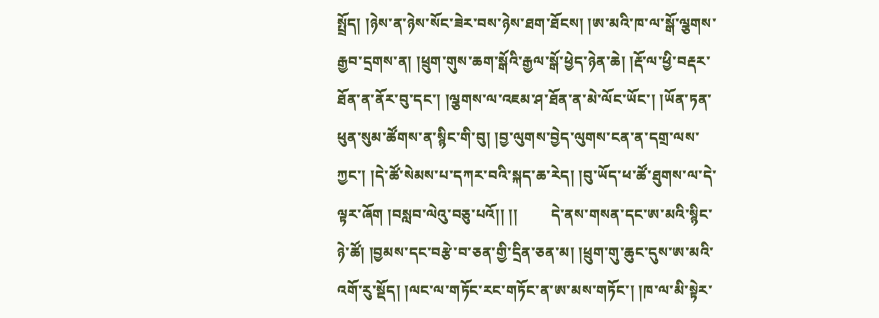སྤྲོད། །ཉེས་ན་ཉེས་སོང་ཟེར་བས་ཉེས་ཐག་ཐོངས། །ཨ་མའི་ཁ་ལ་སྒོ་ལྕགས་རྒྱབ་དྲགས་ན། །ཕྲུག་གུས་ཆག་སྒོའི་རྒྱལ་སྒོ་ཕྱེད་ཉེན་ཆེ། །རྡོ་ལ་ཕྱི་བརྡར་ཐོན་ན་ནོར་བུ་དང་། །ལྕགས་ལ་འཇམ་ཤ་ཐོན་ན་མེ་ལོང་ཡོང་། །ཡོན་ཏན་ཕུན་སུམ་ཚོགས་ན་སྙིང་གི་བུ། །བྱ་ལུགས་བྱེད་ལུགས་ངན་ན་དགྲ་ལས་ཀྱང་། །དེ་ཚོ་སེམས་པ་དཀར་བའི་སྐད་ཆ་རེད། །བུ་ཡོད་ཕ་ཚོ་ཐུགས་ལ་དེ་ལྟར་ཞོག །བསླབ་ལེའུ་བཅུ་པའོ།། །།         དེ་ནས་གསན་དང་ཨ་མའི་སྙིང་ཉེ་ཚོ། །བྱམས་དང་བརྩེ་བ་ཅན་གྱི་དྲིན་ཅན་མ། །ཕྲུག་གུ་ཆུང་དུས་ཨ་མའི་འགོ་རུ་སྡོད། །ལང་ལ་གཏོང་རང་གཏོང་ན་ཨ་མས་གཏོང་། །ཁ་ལ་མི་སྟེར་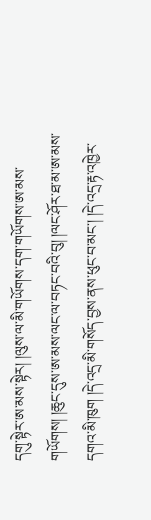དགུ་སྟེར་ཨ་མས་སྟེར། །ལུས་ལ་མི་གཡོགས་དག་གཡོགས་ཨ་མས་གཡོགས། །ཆུང་དུས་ཨ་མས་ལང་ལ་བཏང་བའི་བུ། །ལང་ཤོར་ཐ་མ་ཨ་མས་དགའ་མི་ཁུག །དེ་འདྲ་མི་གསོད་བྱས་ནས་ཕུང་བ་མང་། །དེ་འདྲ་རྟ་འཁྱེར་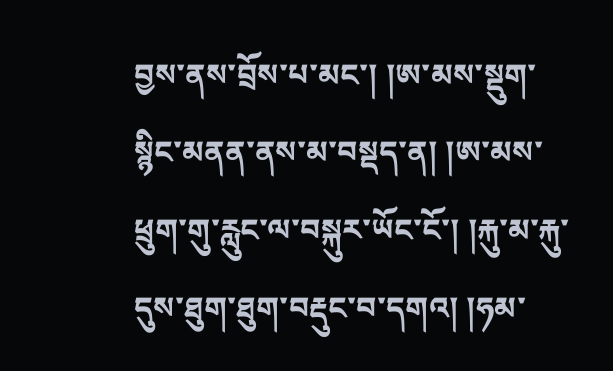བྱས་ནས་བྲོས་པ་མང་། །ཨ་མས་སྡུག་སྙིང་མནན་ནས་མ་བསྡད་ན། །ཨ་མས་ཕྲུག་གུ་རླུང་ལ་བསྐུར་ཡོང་ངོ་། །རྐུ་མ་རྐུ་དུས་ཐུག་ཐུག་བརྡུང་བ་དགའ། །ཧམ་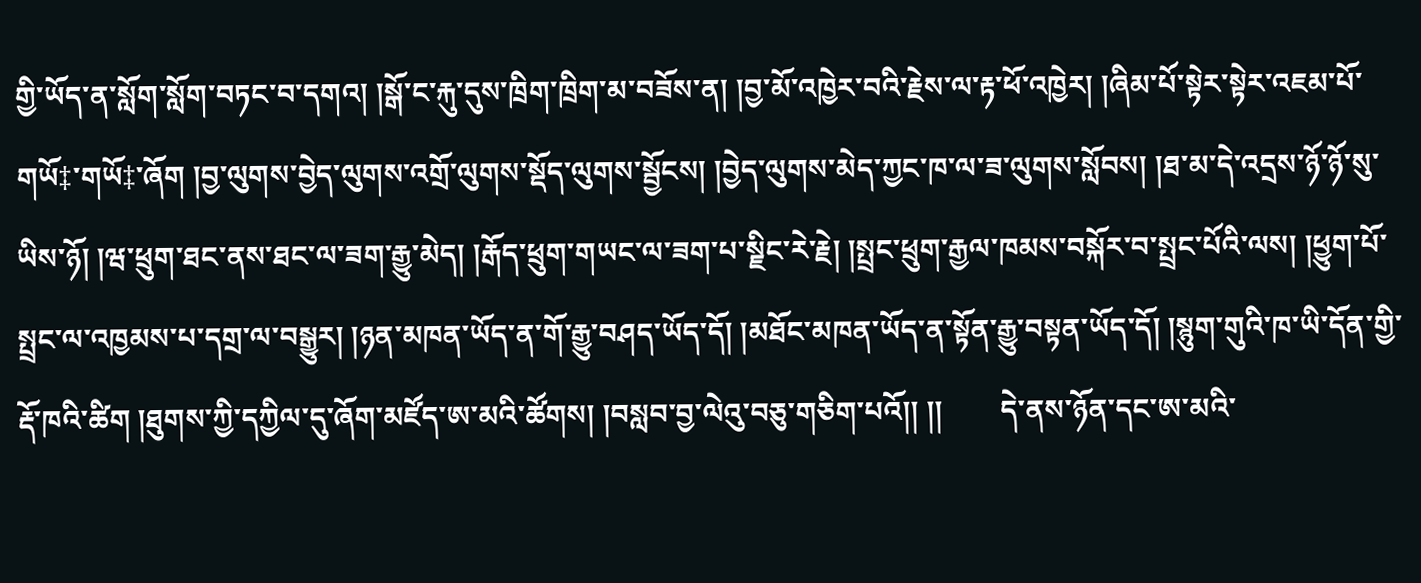གྱི་ཡོད་ན་སློག་སློག་བཏང་བ་དགའ། །སྒོ་ང་རྐུ་དུས་ཁྲིག་ཁྲིག་མ་བཟོས་ན། །བྱ་མོ་འཁྱེར་བའི་རྗེས་ལ་རྟ་ཕོ་འཁྱེར། །ཞིམ་པོ་སྟེར་སྟེར་འཇམ་པོ་གཡོ‡་གཡོ‡་ཞོག །བྱ་ལུགས་བྱེད་ལུགས་འགྲོ་ལུགས་སྡོད་ལུགས་སྦྱོངས། །བྱེད་ལུགས་མེད་ཀྱང་ཁ་ལ་ཟ་ལུགས་སློབས། །ཐ་མ་དེ་འདྲས་ཉོ་ཉོ་སུ་ཡིས་ཉོ། །ཝ་ཕྲུག་ཐང་ནས་ཐང་ལ་ཟག་རྒྱུ་མེད། །རྒོད་ཕྲུག་གཡང་ལ་ཟག་པ་སྗིང་རེ་རྗེ། །སྤྲང་ཕྲུག་རྒྱལ་ཁམས་བསྐོར་བ་སྤྲང་པོའི་ལས། །ཕྱུག་པོ་སྤྲང་ལ་འཁྱམས་པ་དགྲ་ལ་བསྒྱུར། །ཉན་མཁན་ཡོད་ན་གོ་རྒྱུ་བཤད་ཡོད་དོ། །མཐོང་མཁན་ཡོད་ན་སྟོན་རྒྱུ་བསྟན་ཡོད་དོ། །སྙུག་གུའི་ཁ་ཡི་དོན་གྱི་རྡོ་ཁའི་ཚིག །ཐུགས་ཀྱི་དཀྱིལ་དུ་ཞོག་མཛོད་ཨ་མའི་ཚོགས། །བསླབ་བྱ་ལེའུ་བཅུ་གཅིག་པའོ།། །།        དེ་ནས་ཉོན་དང་ཨ་མའི་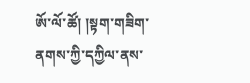ཨོ་ལོ་ཚོ། །སྟག་གཟིག་ནགས་ཀྱི་དཀྱིལ་ནས་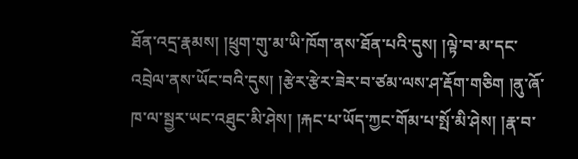ཐོན་འདྲ་རྣམས། །ཕྲུག་གུ་མ་ཡི་ཁོག་ནས་ཐོན་པའི་དུས། །ལྟེ་བ་མ་དང་འབྲེལ་ནས་ཡོང་བའི་དུས། །རྩེར་རྩེར་ཟེར་བ་ཙམ་ལས་ཤ་རྡོག་གཅིག །ནུ་ཞོ་ཁ་ལ་སྦྱར་ཡང་འཐུང་མི་ཤེས། །རྐང་པ་ཡོད་ཀྱང་གོམ་པ་སྤོ་མི་ཤེས། །རྣ་བ་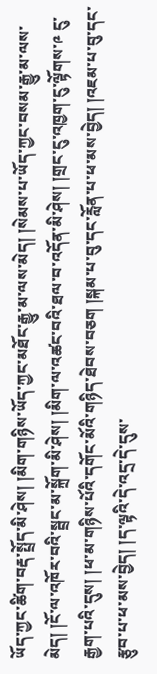ཡོད་ཀྱང་ཚིག་བརྡ་སྤྲོད་མི་ཤེས། །མིག་གཉིས་ཡོད་ཀྱང་མཐོང་རྒྱུ་མ་ལས་མེད། །སེམས་པ་ཡོད་ཀྱང་བསམ་རྒྱུ་མ་ལས་མེད། །ངོ་ལ་འཁོར་བའི་སྦྲང་མ་སྐྲོག་མི་ཤེས། །མིག་ལ་འཚང་བའི་ཐལ་བ་འདོན་མི་ཤེས། །གྲང་ངུ་འཁྱག་ངུ་ལྟོགས་༩ ངུ་རྒྱག་པའི་དུས། །ཕ་མ་གཉིས་པོའི་དགོང་མོའི་གཉིད་ཐེབས་བཅག །སྐམ་པ་བུ་དང་རློན་པ་ཕ་མས་བྱེད། །འཇམ་པ་བུ་དང་རྩུབ་པ་ཕ་མས་བྱེད། །ད་ལྟའི་དེ་འདྲ་དེ་དུས་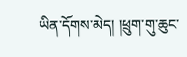ཡིན་དོགས་མེད། །ཕྲུག་གུ་ཆུང་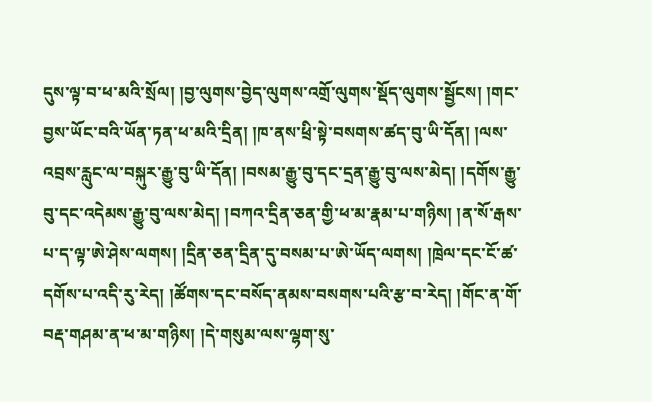དུས་ལྟ་བ་ཕ་མའི་སྲོལ། །བྱ་ལུགས་བྱེད་ལུགས་འགྲོ་ལུགས་སྡོད་ལུགས་སྦྱོངས། །གང་བྱས་ཡོང་བའི་ཡོན་ཏན་ཕ་མའི་དྲིན། །ཁ་ནས་ཕྲི་སྟེ་བསགས་ཚད་བུ་ཡི་དོན། །ལས་འབྲས་རླུང་ལ་བསྐུར་རྒྱུ་བུ་ཡི་དོན། །བསམ་རྒྱུ་བུ་དང་དྲན་རྒྱུ་བུ་ལས་མེད། །དགོས་རྒྱུ་བུ་དང་འདེམས་རྒྱུ་བུ་ལས་མེད། །བཀའ་དྲིན་ཅན་གྱི་ཕ་མ་རྣམ་པ་གཉིས། །ན་སོ་རྒས་པ་ད་ལྟ་ཨེ་ཤེས་ལགས། །དྲིན་ཅན་དྲིན་དུ་བསམ་པ་ཨེ་ཡོད་ལགས། །ཁྲེལ་དང་ངོ་ཚ་དགོས་པ་འདི་རུ་རེད། །ཚོགས་དང་བསོད་ནམས་བསགས་པའི་རྩ་བ་རེད། །གོང་ན་གོ་བརྡ་གཤམ་ན་ཕ་མ་གཉིས། །དེ་གསུམ་ལས་ལྷག་སུ་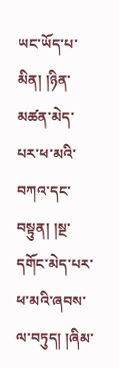ཡང་ཡོད་པ་མིན། །ཉིན་མཚན་མེད་པར་ཕ་མའི་བཀའ་དང་བསྟུན། །སྔ་དགོང་མེད་པར་ཕ་མའི་ཞབས་ལ་བཏུད། །ཞིམ་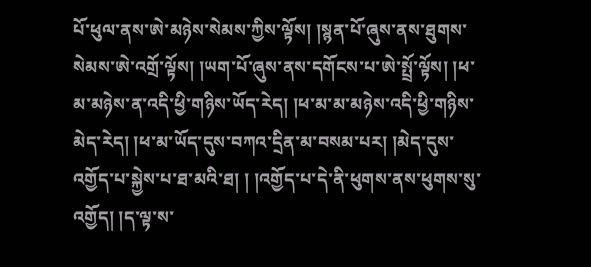པོ་ཕུལ་ནས་ཨེ་མཉེས་སེམས་ཀྱིས་ལྟོས། །སྙན་པོ་ཞུས་ནས་ཐུགས་སེམས་ཨེ་འགྲོ་ལྟོས། །ཡག་པོ་ཞུས་ནས་དགོངས་པ་ཨེ་སྤྲོ་ལྟོས། །ཕ་མ་མཉེས་ན་འདི་ཕྱི་གཉིས་ཡོད་རེད། །ཕ་མ་མ་མཉེས་འདི་ཕྱི་གཉིས་མེད་རེད། །ཕ་མ་ཡོད་དུས་བཀའ་དྲིན་མ་བསམ་པར། །མེད་དུས་འགྱོད་པ་སྐྱེས་པ་ཐ་མའི་ཐ། ། །འགྱོད་པ་དེ་ནི་ཕུགས་ནས་ཕུགས་སུ་འགྱོད། །ད་ལྟ་ས་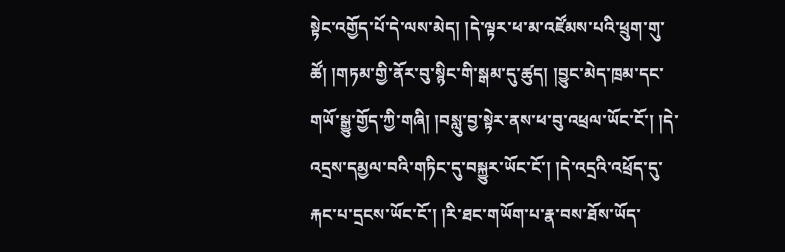སྟེང་འགྱོད་པོ་དེ་ལས་མེད། །དེ་ལྟར་ཕ་མ་འཛོམས་པའི་ཕྲུག་གུ་ཚོ། །གཏམ་གྱི་ནོར་བུ་སྙིང་གི་སྒམ་དུ་ཚུད། །བྱུང་མེད་ཁྲམ་དང་གཡོ་སྒྱུ་གྱོད་ཀྱི་གཞི། །བསླུ་བྱ་སྟེར་ནས་ཕ་བུ་འཕྲལ་ཡོང་ངོ་། །དེ་འདྲས་དམྱལ་བའི་གཏིང་དུ་བསྐྱུར་ཡོང་ངོ་། །དེ་འདྲའི་འཕྲོད་དུ་རྐང་པ་དྲངས་ཡོང་ངོ་། །རི་ཐང་གཡོག་པ་རྣ་བས་ཐོས་ཡོད་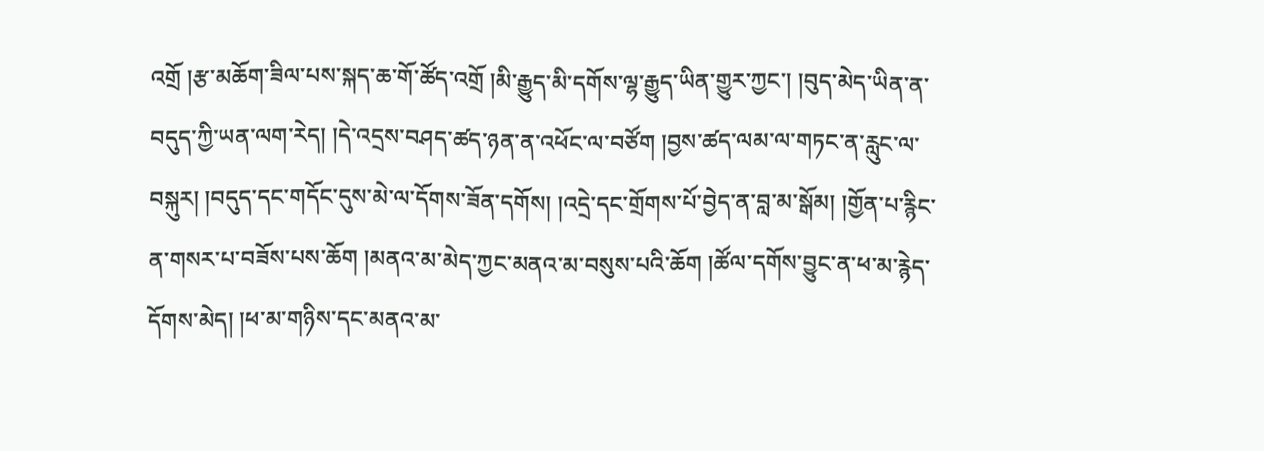འགྲོ །རྩ་མཆོག་ཟིལ་པས་སྐད་ཆ་གོ་ཚོད་འགྲོ །མི་རྒྱུད་མི་དགོས་ལྷ་རྒྱུད་ཡིན་གྱུར་ཀྱང་། །བུད་མེད་ཡིན་ན་བདུད་ཀྱི་ཡན་ལག་རེད། །དེ་འདྲས་བཤད་ཚད་ཉན་ན་འཕོང་ལ་བཙོག །བྱས་ཚད་ལམ་ལ་གཏང་ན་རླུང་ལ་བསྐུར། །བདུད་དང་གདོང་དུས་མེ་ལ་དོགས་ཟོན་དགོས། །འདྲེ་དང་གྲོགས་པོ་བྱེད་ན་བླ་མ་སྒོམ། །གྱོན་པ་རྙིང་ན་གསར་པ་བཟོས་པས་ཆོག །མནའ་མ་མེད་ཀྱང་མནའ་མ་བསུས་པའི་ཆོག །ཚོལ་དགོས་བྱུང་ན་ཕ་མ་རྙེད་དོགས་མེད། །ཕ་མ་གཉིས་དང་མནའ་མ་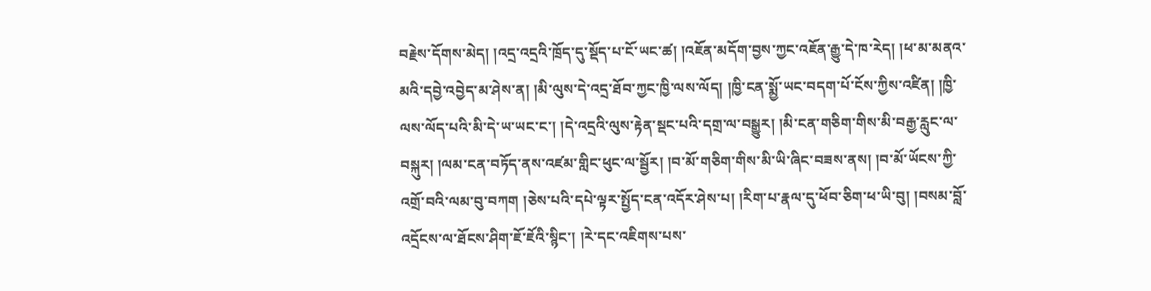བརྗེས་དོགས་མེད། །འདྲ་འདྲའི་ཁྲོད་དུ་སྡོད་པ་ངོ་ཡང་ཚ། །འཇོན་མདོག་བྱས་ཀྱང་འཇོན་རྒྱུ་དེ་ཁ་རེད། །ཕ་མ་མནའ་མའི་དབྱེ་འབྱེད་མ་ཤེས་ན། །མི་ལུས་དེ་འདྲ་ཐོབ་ཀྱང་ཁྱི་ལས་ལོད། །ཁྱི་ངན་སྨྱོ་ཡང་བདག་པོ་ངོས་ཀྱིས་འཛིན། །ཁྱི་ལས་ལོད་པའི་མི་དེ་ཡ་ཡང་ང་། །དེ་འདྲའི་ལུས་རྟེན་སྡང་པའི་དགྲ་ལ་བསྒྱུར། །མི་ངན་གཅིག་གིས་མི་བརྒྱ་རླུང་ལ་བསྐུར། །ལམ་ངན་བཏོད་ནས་འཛམ་གླིང་ཕུང་ལ་སྦྱོར། །བ་མོ་གཅིག་གིས་མི་ཡི་ཞིང་བཟས་ནས། །བ་མོ་ཡོངས་ཀྱི་འགྲོ་བའི་ལམ་བུ་བཀག །ཅེས་པའི་དཔེ་ལྟར་སྤྱོད་ངན་འདོར་ཤེས་པ། །རིག་པ་རྣལ་དུ་ཕོབ་ཅིག་ཕ་ཡི་བུ། །བསམ་བློ་འདྲོངས་ལ་ཐོངས་ཤིག་ཇོ་ཇོའི་སྙིང་། །རེ་དང་འཇིགས་པས་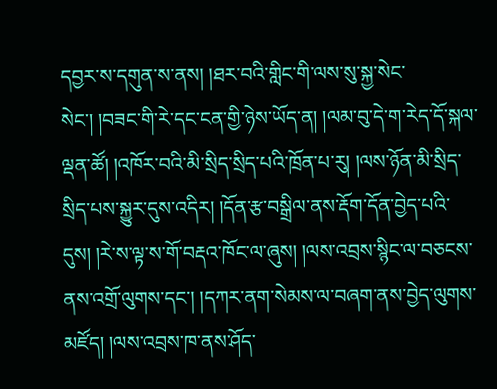དབྱར་ས་དགུན་ས་ནས། །ཐར་བའི་གླིང་གི་ལས་སུ་སྐྱ་སེང་སེང་། །བཟང་གི་རེ་དང་ངན་གྱི་ཉེས་ཡོད་ན། །ལམ་བུ་དེ་ག་རེད་དོ་སྐལ་ལྡན་ཚོ། །འཁོར་བའི་མི་སྲིད་སྲིད་པའི་ཁྲོན་པ་རུ། །ལས་ཉོན་མི་སྲིད་སྲིད་པས་སྐྱུར་དུས་འདིར། །དོན་རྩ་བསྒྲིལ་ནས་རྡོག་དོན་བྱེད་པའི་དུས། །རེ་ས་ལྟ་ས་གོ་བརྡའ་ཁོང་ལ་ཞུས། །ལས་འབྲས་སྙིང་ལ་བཅངས་ནས་འགྲོ་ལུགས་དང་། །དཀར་ནག་སེམས་ལ་བཞག་ནས་བྱེད་ལུགས་མཛོད། །ལས་འབྲས་ཁ་ནས་ཤོད་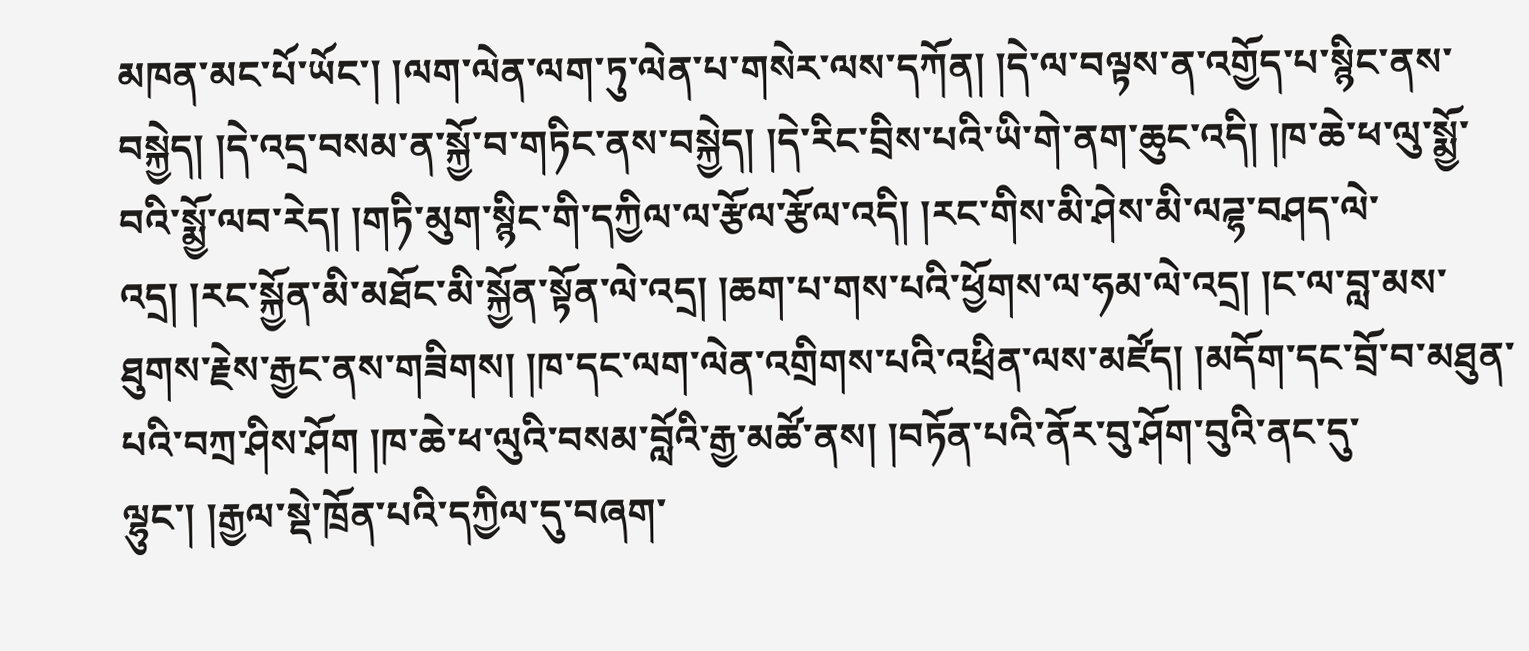མཁན་མང་པོ་ཡོང་། །ལག་ལེན་ལག་ཏུ་ལེན་པ་གསེར་ལས་དཀོན། །དེ་ལ་བལྟས་ན་འགྱོད་པ་སྙིང་ནས་བསྐྱེད། །དེ་འདྲ་བསམ་ན་སྐྱོ་བ་གཏིང་ནས་བསྐྱེད། །དེ་རིང་བྲིས་པའི་ཡི་གེ་ནག་ཆུང་འདི། །ཁ་ཆེ་ཕ་ལུ་སྨྱོ་བའི་སྨྱོ་ལབ་རེད། །གཏི་མུག་སྙིང་གི་དཀྱིལ་ལ་རྩོལ་རྩོལ་འདི། །རང་གིས་མི་ཤེས་མི་ལཌྷ་བཤད་ལེ་འདྲ། །རང་སྐྱོན་མི་མཐོང་མི་སྐྱོན་སྟོན་ལེ་འདྲ། །ཆག་པ་གས་པའི་ཕྱོགས་ལ་ཧམ་ལེ་འདྲ། །ང་ལ་བླ་མས་ཐུགས་རྗེས་རྒྱང་ནས་གཟིགས། །ཁ་དང་ལག་ལེན་འགྲིགས་པའི་འཕྲིན་ལས་མཛོད། །མདོག་དང་བྲོ་བ་མཐུན་པའི་བཀྲ་ཤིས་ཤོག །ཁ་ཆེ་ཕ་ལུའི་བསམ་བློའི་རྒྱ་མཚོ་ནས། །བཏོན་པའི་ནོར་བུ་ཤོག་བུའི་ནང་དུ་ལྷུང་། །རྒྱལ་སྡེ་ཁྲོན་པའི་དཀྱིལ་དུ་བཞག་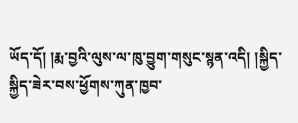ཡོད་དོ། །རྨ་བྱའི་ལུས་ལ་ཁུ་བྱུག་གསུང་སྙན་འདི། །སྐྱིད་སྐྱིད་ཟེར་བས་ཕྱོགས་ཀུན་ཁྱབ་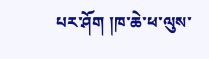པར་ཤོག །ཁ་ཆེ་ཕ་ལུས་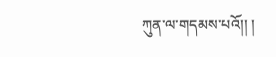ཀུན་ལ་གདམས་པའོ།། །